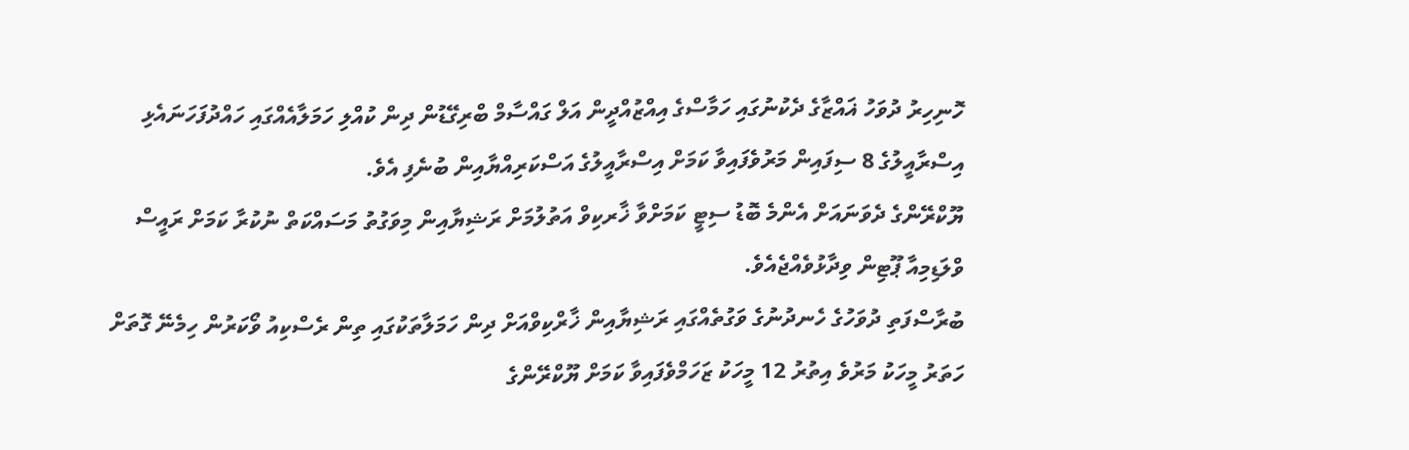ހޮނިހިރު ދުވަހު ޣައްޒާގެ ދެކުނުގައި ހަމާސްގެ އިއްޒުއްދީން އަލް ގައްސާމް ބްރިގޭޑުން ދިން ކުއްލި ހަމަލާއެއްގައި ހައްދުފަހަނައެޅި އިސްރާއީލުގެ 8 ސިފައިން މަރުވެފައިވާ ކަމަށް އިސްރާއީލުގެ އަސްކަރިއްޔާއިން ބުނެފި އެވެ.
ޔޫކްރޭންގެ ދެވަނައަށް އެންމެ ބޮޑު ސިޓީ ކަމަށްވާ ޚާރކިވް އަތުލުމަށް ރަޝިޔާއިން މިވަގުތު މަސައްކަތް ނުކުރާ ކަމަށް ރައީސް ވްލަޑިމިއާ ޕޫޓިން ވިދާޅުވެއްޖެއެވެ.
ބުރާސްފަތި ދުވަހުގެ ހެނދުނުގެ ވަގުތެއްގައި ރަޝިޔާއިން ޚާރްކިވްއަށް ދިން ހަމަލާތަކުގައި ތިން ރެސްކިއު ވޯކަރުން ހިމެނޭ ގޮތަށް ހަތަރު މީހަކު މަރުވެ އިތުރު 12 މީހަކު ޒަހަމްވެފައިވާ ކަމަށް ޔޫކްރޭންގެ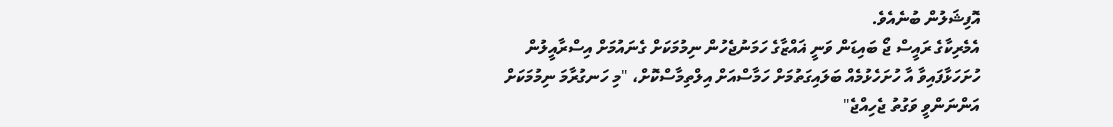އޮފިޝަލުން ބުނެއެވެ.
އެމެރިކާގެ ރައީސް ޖޯ ބައިޑަން ވަނީ ޣައްޒާގެ ހަމަނުޖެހުން ނިމުމަކަށް ގެނައުމަށް އިސްރާއީލުން ހުށަހަޅާފައިވާ އާ ހުށަހެޅުމެއް ބަލައިގަތުމަށް ހަމާސްއަށް އިލްތިމާސްކޮށް، "މި ހަނގުރާމަ ނިމުމަކަށް އަންނަންވީ ވަގުތު ޖެހިއްޖެ"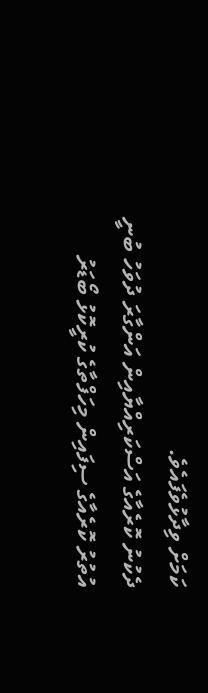ކަމަށް ވިދާޅުވެފައެވެ.
ދެކުނު ކޮރެއާގެ އަސްކަރިއްޔާއިން އަންގާރަ ދުވަހު ބުނީ އުތުރު ކޮރެއާގެ ސިފައިން މިހަފްތާގެ ކުރީކޮޅު ބޯޑަރު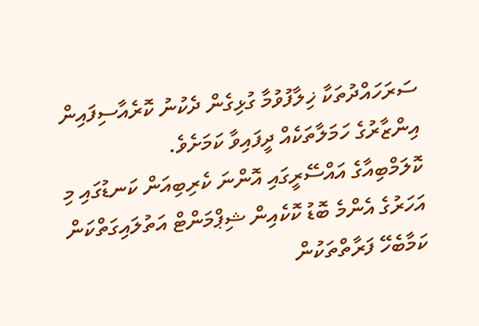ސަރަހައްދުތަކާ ޚިލާފުވުމާ ގުޅިގެން ދެކުނު ކޮރެއާސިފައިން އިންޒާރުގެ ހަމަލާތަކެއް ދީފައިވާ ކަމަށެވެ.
ކޮލަމްބިއާގެ އައްސޭރީގައި އޮންނަ ކެރިބިއަން ކަނޑުގައި މި އަހަރުގެ އެންމެ ބޮޑު ކޮކެއިން ޝިޕްމަންޓް އަތުލައިގަތްކަން ކަމާބެހޭ ފަރާތްތަކުން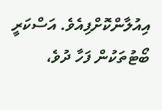އިއުލާންކޮށްފިއެވެ. އަސްކަރީ ބޯޓުތަކުން ފަހާ ދުވެ،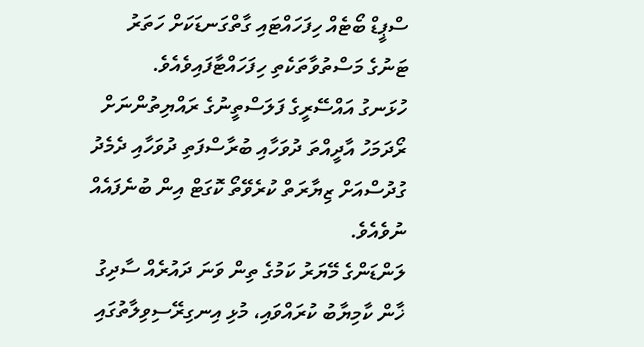ސްޕީޑް ބޯޓެއް ހިފަހައްޓައި ގާތްގަނޑަކަށް ހަތަރު ޓަނުގެ މަސްތުވާތަކެތި ހިފަހައްޓާފައިވެއެވެ.
ހުޅަނގު އައްސޭރީގެ ފަލަސްތީނުގެ ރައްޔިތުންނަށް ރޯދަމަހު އާދީއްތަ ދުވަހާއި ބުރާސްފަތި ދުވަހާއި ދެމެދު ގުދުސްއަށް ޒިޔާރަތް ކުރެވޭތޯ ކޮގަޓް އިން ބުނެފައެއް ނުވެއެވެ.
ލަންޑަންގެ މޭޔަރު ކަމުގެ ތިން ވަނަ ދައުރެއް ސާދިގު ޚާން ކާމިޔާބު ކުރައްވައި، މުޅި އިނގިރޭސިވިލާތުގައި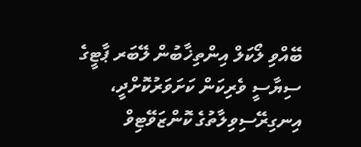ބޭއްވި ލޯކަލް އިންތިޚާބުން ލޭބަރ ޕާޓީގެ ސިޔާސީ ވެރިކަން ކަށަވަރުކޮށްދީ، އިނގިރޭސިވިލާތުގެ ކޮންޒަވޭޓިވް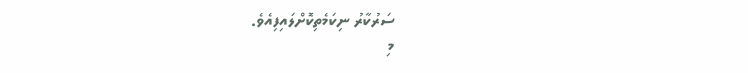ސަރުކާރު ނިކަމެތިކޮށްލައިފިއެވެ.
މި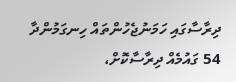ދިރާސާގައި ހަމަނުޖެހުންތައް ހިނގަމުންދާ 54 ގައުމެއް ދިރާސާކޮށް،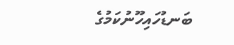ބަނޑުހައިހޫނުކަމުގެ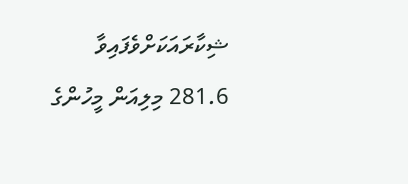ޝިކާރައަކަށްވެފައިވާ 281.6 މިލިއަން މީހުންގެ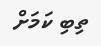ތިބި ކަމަށް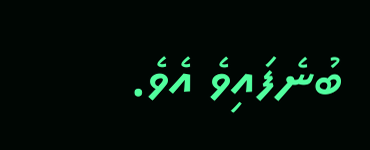ބުނެފައިވެ އެވެ.